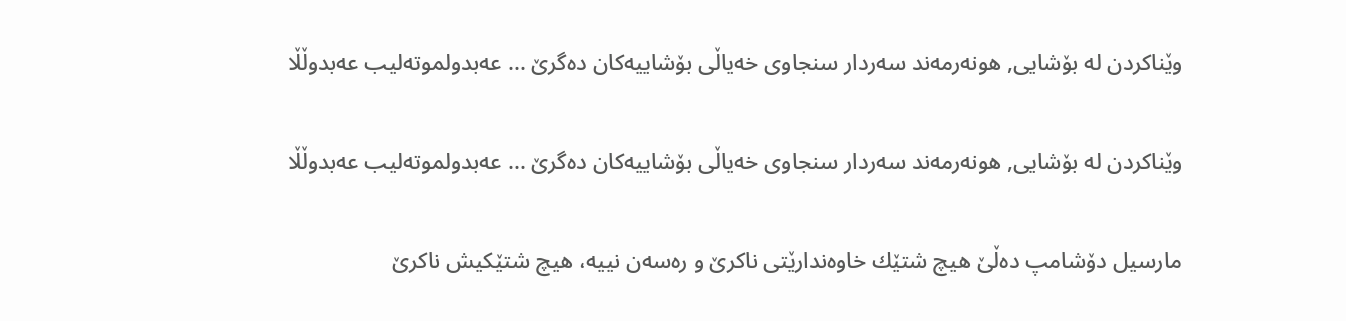وێناكردن له‌ بۆشایی, هونه‌رمه‌ند سه‌ردار سنجاوى خه‌یاڵى بۆشاییه‌كان ده‌گرێ ... عه‌بدولموته‌لیب عه‌بدوڵڵا

وێناكردن له‌ بۆشایی, هونه‌رمه‌ند سه‌ردار سنجاوى خه‌یاڵى بۆشاییه‌كان ده‌گرێ ... عه‌بدولموته‌لیب عه‌بدوڵڵا

مارسیل دۆشامپ ده‌ڵێ هیچ شتێك خاوه‌ندارێتی ناكرێ و ره‌سه‌ن نییه‌، هیچ شتێكیش ناكرێ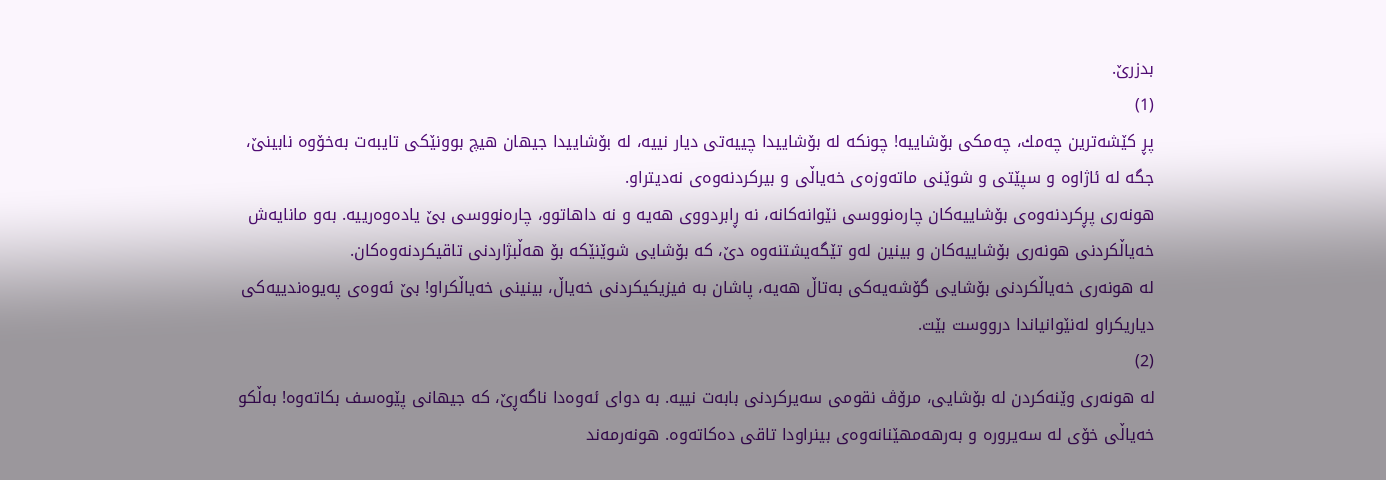بدزرێ.
(1)
پڕ كێشه‌ترین چه‌مك، چه‌مكى بۆشاییه‌! چونكه‌ له‌ بۆشاییدا چییه‌تى دیار نییه‌، له‌ بۆشاییدا جیهان هیچ بوونێكى تایبه‌ت به‌خۆوه‌ نابینێ، جگه‌ له‌ ئاژاوه‌ و سپێتى و شوێنى ماته‌وزه‌ى خه‌یاڵى و بیركردنه‌وه‌ى نه‌دیتراو.
هونه‌رى پڕكردنه‌وه‌ى بۆشاییه‌كان چاره‌نووسی نێوانه‌كانه‌، نه‌ ڕابردووى هه‌یه‌ و نه‌ داهاتوو، چاره‌نووسی بێ یاده‌وه‌رییه‌. به‌و مانایه‌ش خه‌یاڵكردنى هونه‌رى بۆشاییه‌كان و بینین له‌و تێگه‌یشتنه‌وه‌ دێ، كه‌ بۆشایى شوێنێكه‌ بۆ هه‌ڵبژاردنى تاقیكردنه‌وه‌كان.
له‌ هونه‌رى خه‌یاڵكردنى بۆشایى گۆشه‌یه‌كی به‌تاڵ هه‌یه‌، پاشان به‌ فیزیكیكردنى خه‌یاڵ، بینینى خه‌یاڵكراو! بێ ئه‌وه‌ى په‌یوه‌ندییه‌كی دیاریكراو له‌نێوانیاندا درووست بێت.
(2)
له‌ هونه‌رى وێنه‌كردن له‌ بۆشایى، مرۆڤ نقومى سه‌یركردنى بابه‌ت نییه‌. به‌ دواى ئه‌وه‌دا ناگه‌ڕێ، كه‌ جیهانى پێوه‌سف بكاته‌وه‌! به‌ڵكو خه‌یاڵى خۆى له‌ سه‌یروره‌ و به‌رهه‌مهێنانه‌وه‌ى بینراودا تاقى ده‌كاته‌وه‌. هونه‌رمه‌ند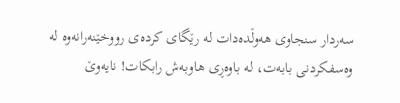سه‌ردار سنجاوى هه‌وڵده‌دات له‌ رێگاى كرده‌ى رووخێنه‌رانه‌وه‌ له‌ وه‌سفكردنى بابه‌ت، له‌ باوه‌ڕى هاوبه‌ش رابكات! نایه‌وێ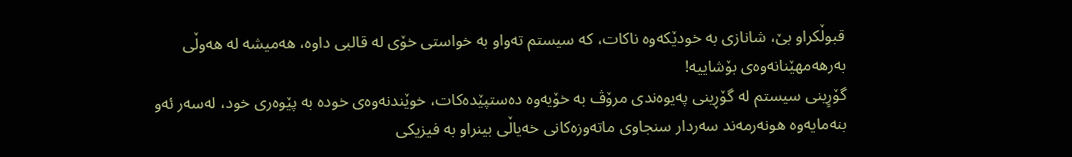قبوڵكراو بێ، شانازى به‌ خودێكه‌وه‌ ناكات، كه‌ سیستم ته‌واو به‌ خواستى خۆى له‌ قالبى داوه‌، هه‌میشه‌ له‌ هه‌وڵى به‌رهه‌مهێنانه‌وه‌ى بۆشاییه‌!
گۆرٍینى سیستم له‌ گۆڕینى په‌یوه‌ندى مرۆڤ به‌ خۆیه‌وه‌ ده‌ستپێده‌كات، خوێندنه‌وه‌ى خوده‌ به‌ پێوه‌رى خود، له‌سه‌ر ئه‌و بنه‌مایه‌وه‌ هونه‌رمه‌ند سه‌ردار سنجاوى ماته‌وزه‌كانى خه‌یاڵى بینراو به‌ فیزیكى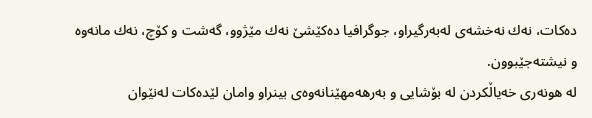ده‌كات، نه‌ك نه‌خشه‌ی له‌به‌رگیراو، جوگرافیا ده‌كێشێ نه‌ك مێژوو، گه‌شت و كۆچ، نه‌ك مانه‌وه‌ و نیشته‌جێبوون.
له‌ هونه‌رى خه‌یاڵكردن له‌ بۆشایى و به‌رهه‌مهێنانه‌وه‌ى بینراو وامان لێده‌كات له‌نێوان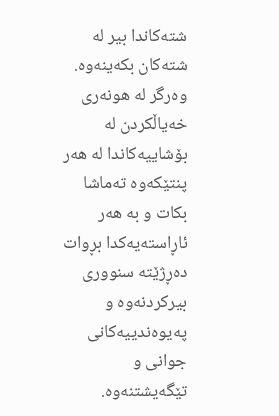شته‌كاندا بیر له‌ شته‌كان بكه‌ینه‌وه‌. وه‌رگر له‌ هونه‌رى خه‌یاڵكردن له‌ بۆشاییه‌كاندا له‌ هه‌ر پنتێكه‌وه‌ ته‌ماشا بكات و به‌ هه‌ر ئاڕاسته‌یه‌كدا بڕوات ده‌ڕژێته‌ سنوورى بیركردنه‌وه‌ و په‌یوه‌ندییه‌كانى جوانى و تێگه‌یشتنه‌وه‌.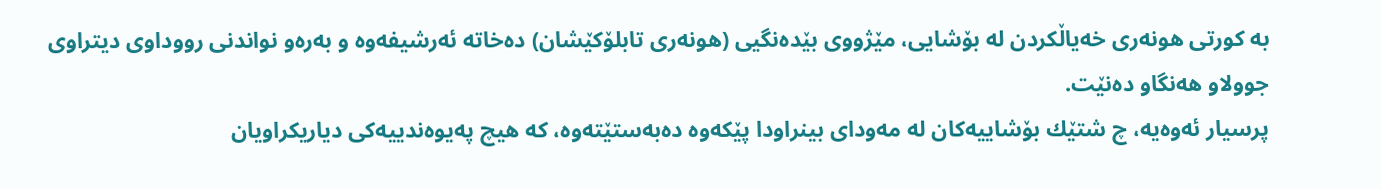به‌ كورتى هونه‌رى خه‌یاڵكردن له‌ بۆشایى، مێژووى بێده‌نگیى (هونه‌رى تابلۆكێشان) ده‌خاته‌ ئه‌رشیفه‌وه‌ و به‌ره‌و نواندنى رووداوى دیتراوى جوولاو هه‌نگاو ده‌نێت.
پرسیار ئه‌وه‌یه‌، چ شتێك بۆشاییه‌كان له‌ مه‌ودای بینراودا پێكه‌وه‌ ده‌به‌ستێته‌وه‌، كه‌ هیچ په‌یوه‌ندییه‌كی دیاریكراویان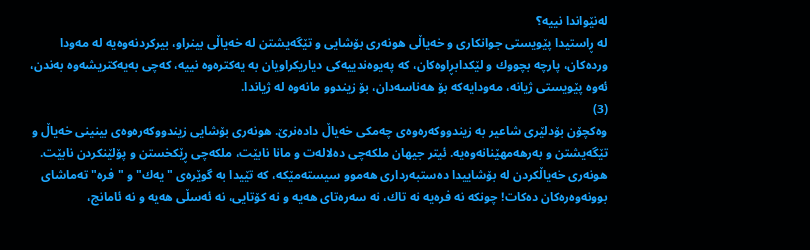له‌نێواندا نییه‌؟
له‌ ڕاستیدا پێویستی جوانكارى و خه‌یاڵى هونه‌رى بۆشایی و تێگه‌یشتن له‌ خه‌یاڵى بینراو، بیركردنه‌وه‌یه‌ له‌ مه‌ودا ورده‌كان، پارچه‌ بچووك و لێكدابڕاوه‌كان، كه‌ په‌یوه‌ندییه‌كی دیاریكراویان به‌ یه‌كتره‌وه‌ نییه‌، كه‌چى به‌یه‌كتریشه‌وه‌ به‌ندن، ئه‌وه‌ پێویستى ژیانه‌، مه‌ودایه‌كه‌ بۆ هه‌ناسه‌دان، بۆ زیندوو مانه‌وه‌ له‌ ژیاندا.
(3)
وه‌كچۆن بۆدلێرى شاعیر به‌ زیندووكه‌ره‌وه‌ى چه‌مكى خه‌یاڵ داده‌نرێ. هونه‌رى بۆشایى زیندووكه‌ره‌وه‌ى بینینى خه‌یاڵ و تێگه‌یشتن و به‌رهه‌مهێنانه‌وه‌یه‌. ئیتر جیهان ملكه‌چی ده‌لاله‌ت و مانا نابێت، ملكه‌چی ڕێكخستن و پۆلێنكردن نابێت. هونه‌رى خه‌یاڵكردن له‌ بۆشاییدا ده‌ستبه‌رداری هه‌موو سیسته‌مێكه‌، كه‌ تێیدا به‌ گوێره‌ی "یه‌ك" و "فره‌" ته‌ماشاى بوونه‌وه‌ره‌كان ده‌كات! چونكه‌ نه‌ فره‌یه‌ نه‌ تاك، نه‌ سه‌ره‌تای هه‌یه‌ و نه‌ كۆتایی، نه‌ ئه‌سڵی هه‌یه‌ و نه‌ ئامانج،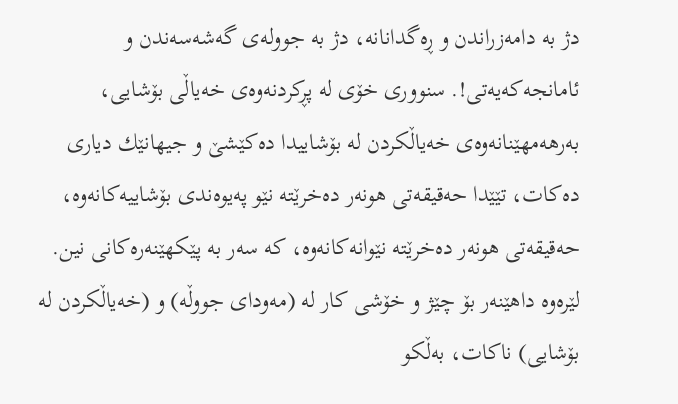دژ به‌ دامه‌زراندن و ڕه‌گدانانه‌، دژ به‌ جووله‌ی گه‌شه‌سه‌ندن و ئامانجه‌كه‌یه‌تی!. سنووری خۆی له‌ پڕكردنه‌وه‌ى خه‌یاڵى بۆشایى، به‌رهه‌مهێنانه‌وه‌ى خه‌یاڵكردن له‌ بۆشاییدا ده‌كێشێ و جیهانێك دیاری ده‌كات، تێێدا حه‌قیقه‌تی هونه‌ر ده‌خرێته‌ نێو په‌یوه‌ندى بۆشاییه‌كانه‌وه‌، حه‌قیقه‌تی هونه‌ر ده‌خرێته‌ نێوانه‌كانه‌وه‌، كه‌ سه‌ر به‌ پێكهێنه‌ره‌كانی نین. لێره‌وه‌ داهێنه‌ر بۆ چێژ و خۆشی كار له‌ (مه‌وداى جووڵه‌) و (خه‌یاڵكردن له‌ بۆشایى) ناكات، به‌ڵكو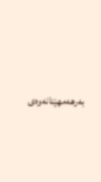به‌رهه‌مهێنانه‌وه‌ى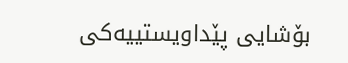بۆشایى پێداویستییه‌كی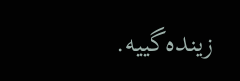زینده‌گییه‌.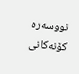نووسەرە کۆنەکانی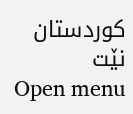کوردستان نێت
Open menu